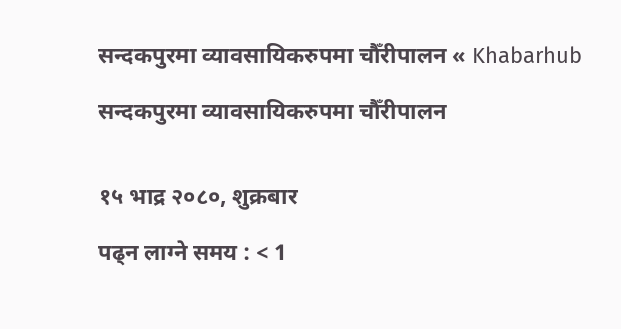सन्दकपुरमा व्यावसायिकरुपमा चौँरीपालन « Khabarhub

सन्दकपुरमा व्यावसायिकरुपमा चौँरीपालन


१५ भाद्र २०८०, शुक्रबार

पढ्न लाग्ने समय : < 1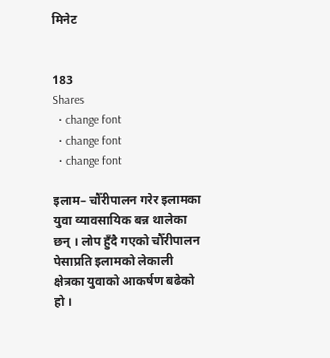मिनेट


183
Shares
  • change font
  • change font
  • change font

इलाम– चौँरीपालन गरेर इलामका युवा व्यावसायिक बन्न थालेका छन् । लोप हुँदै गएको चौँरीपालन पेसाप्रति इलामको लेकाली क्षेत्रका युवाको आकर्षण बढेको हो ।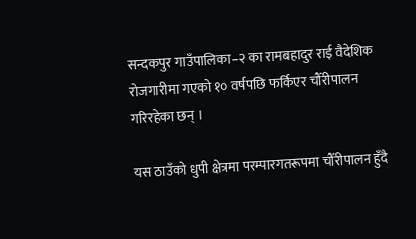सन्दकपुर गाउँपालिका–२ का रामबहादुर राई वैदेशिक रोजगारीमा गएको १० वर्षपछि फर्किएर चौँरीपालन गरिरहेका छन् ।

यस ठाउँको धुपी क्षेत्रमा परम्पारगतरूपमा चौँरीपालन हुँदै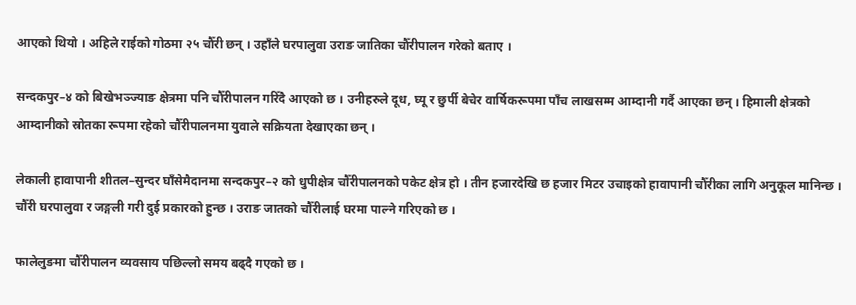आएको थियो । अहिले राईको गोठमा २५ चौँरी छन् । उहाँले घरपालुवा उराङ जातिका चौँरीपालन गरेको बताए ।

सन्दकपुर–४ को बिखेभञ्ज्याङ क्षेत्रमा पनि चौँरीपालन गरिँदै आएको छ । उनीहरुले दूध, घ्यू र छुर्पी बेचेर वार्षिकरूपमा पाँच लाखसम्म आम्दानी गर्दै आएका छन् । हिमाली क्षेत्रको आम्दानीको स्रोतका रूपमा रहेको चौँरीपालनमा युवाले सक्रियता देखाएका छन् ।

लेकाली हावापानी शीतल–सुन्दर घाँसेमैदानमा सन्दकपुर–२ को धुपीक्षेत्र चौँरीपालनको पकेट क्षेत्र हो । तीन हजारदेखि छ हजार मिटर उचाइको हावापानी चौँरीका लागि अनुकूल मानिन्छ । चौँरी घरपालुवा र जङ्गली गरी दुई प्रकारको हुन्छ । उराङ जातको चौँरीलाई घरमा पाल्ने गरिएको छ ।

फालेलुङमा चौँरीपालन व्यवसाय पछिल्लो समय बढ्दै गएको छ ।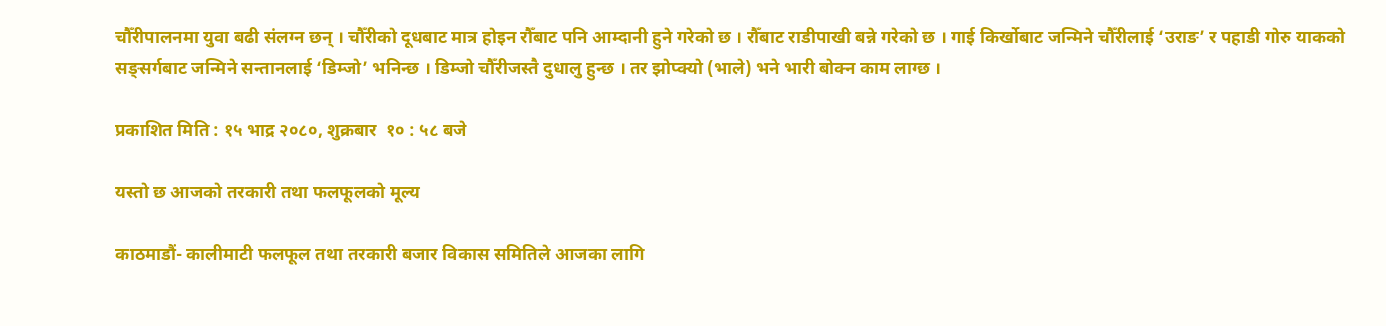चौँरीपालनमा युवा बढी संलग्न छन् । चौँरीको दूधबाट मात्र होइन रौँबाट पनि आम्दानी हुने गरेको छ । रौँबाट राडीपाखी बन्ने गरेको छ । गाई किर्खोबाट जन्मिने चौँरीलाई ‘उराङ’ र पहाडी गोरु याकको सङ्सर्गबाट जन्मिने सन्तानलाई ‘डिम्जो’ भनिन्छ । डिम्जो चौँरीजस्तै दुधालु हुन्छ । तर झोप्क्यो (भाले) भने भारी बोक्न काम लाग्छ ।

प्रकाशित मिति : १५ भाद्र २०८०, शुक्रबार  १० : ५८ बजे

यस्तो छ आजको तरकारी तथा फलफूलको मूल्य

काठमाडौं- कालीमाटी फलफूल तथा तरकारी बजार विकास समितिले आजका लागि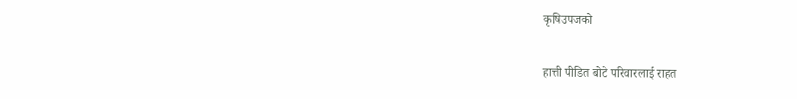कृषिउपजको

हात्ती पीडित बोटे परिवारलाई राहत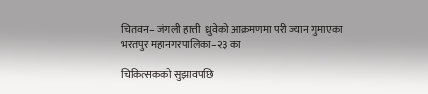चितवन– जंगली हात्ती  ध्रुवेको आक्रमणमा परी ज्यान गुमाएका भरतपुर महानगरपालिका–२३ का

चिकित्सकको सुझावपछि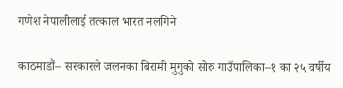गणेश नेपालीलाई तत्काल भारत नलगिने

काठमाडौं– सरकारले जलनका बिरामी मुगुको सोरु गाउँपालिका–१ का २५ वर्षीय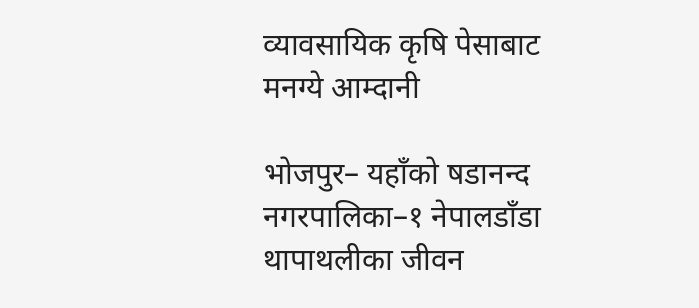व्यावसायिक कृषि पेसाबाट मनग्ये आम्दानी

भोजपुर– यहाँको षडानन्द नगरपालिका–१ नेपालडाँडा थापाथलीका जीवन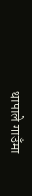थापाले गाउँमा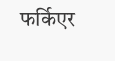फर्किएर